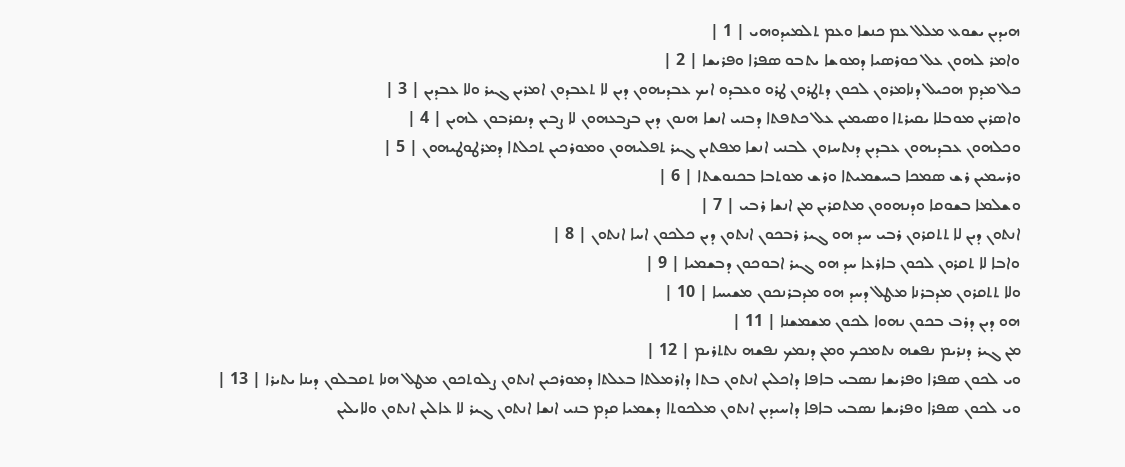ܗܝܕܝܢ ܝܫܘܥ ܡܠܠ ܥܡ ܟܢܫܐ ܘܥܡ ܬܠܡܝܕܘܗܝ | 1 |
ܘܐܡܪ ܠܗܘܢ ܥܠ ܟܘܪܤܝܐ ܕܡܘܫܐ ܝܬܒܘ ܤܦܪܐ ܘܦܪܝܫܐ | 2 |
ܟܠ ܡܕܡ ܗܟܝܠ ܕܢܐܡܪܘܢ ܠܟܘܢ ܕܬܛܪܘܢ ܛܪܘ ܘܥܒܕܘ ܐܝܟ ܥܒܕܝܗܘܢ ܕܝܢ ܠܐ ܬܥܒܕܘܢ ܐܡܪܝܢ ܓܝܪ ܘܠܐ ܥܒܕܝܢ | 3 |
ܘܐܤܪܝܢ ܡܘܒܠܐ ܝܩܝܪܬܐ ܘܤܝܡܝܢ ܥܠ ܟܬܦܬܐ ܕܒܢܝ ܐܢܫܐ ܗܢܘܢ ܕܝܢ ܒܨܒܥܗܘܢ ܠܐ ܨܒܝܢ ܕܢܩܪܒܘܢ ܠܗܝܢ | 4 |
ܘܟܠܗܘܢ ܥܒܕܝܗܘܢ ܥܒܕܝܢ ܕܢܬܚܙܘܢ ܠܒܢܝ ܐܢܫܐ ܡܦܬܝܢ ܓܝܪ ܬܦܠܝܗܘܢ ܘܡܘܪܟܝܢ ܬܟܠܬܐ ܕܡܪܛܘܛܝܗܘܢ | 5 |
ܘܪܚܡܝܢ ܪܫ ܤܡܟܐ ܒܚܫܡܝܬܐ ܘܪܫ ܡܘܬܒܐ ܒܟܢܘܫܬܐ | 6 |
ܘܫܠܡܐ ܒܫܘܩܐ ܘܕܢܗܘܘܢ ܡܬܩܪܝܢ ܡܢ ܐܢܫܐ ܪܒܝ | 7 |
ܐܢܬܘܢ ܕܝܢ ܠܐ ܬܬܩܪܘܢ ܪܒܝ ܚܕ ܗܘ ܓܝܪ ܪܒܟܘܢ ܐܢܬܘܢ ܕܝܢ ܟܠܟܘܢ ܐܚܐ ܐܢܬܘܢ | 8 |
ܘܐܒܐ ܠܐ ܬܩܪܘܢ ܠܟܘܢ ܒܐܪܥܐ ܚܕ ܗܘ ܓܝܪ ܐܒܘܟܘܢ ܕܒܫܡܝܐ | 9 |
ܘܠܐ ܬܬܩܪܘܢ ܡܕܒܪܢܐ ܡܛܠ ܕܚܕ ܗܘ ܡܕܒܪܢܟܘܢ ܡܫܝܚܐ | 10 |
ܗܘ ܕܝܢ ܕܪܒ ܒܟܘܢ ܢܗܘܐ ܠܟܘܢ ܡܫܡܫܢܐ | 11 |
ܡܢ ܓܝܪ ܕܢܪܝܡ ܢܦܫܗ ܢܬܡܟܟ ܘܡܢ ܕܢܡܟ ܢܦܫܗ ܢܬܬܪܝܡ | 12 |
ܘܝ ܠܟܘܢ ܤܦܪܐ ܘܦܪܝܫܐ ܢܤܒܝ ܒܐܦܐ ܕܐܟܠܝܢ ܐܢܬܘܢ ܒܬܐ ܕܐܪܡܠܬܐ ܒܥܠܬܐ ܕܡܘܪܟܝܢ ܐܢܬܘܢ ܨܠܘܬܟܘܢ ܡܛܠ ܗܢܐ ܬܩܒܠܘܢ ܕܝܢܐ ܝܬܝܪܐ | 13 |
ܘܝ ܠܟܘܢ ܤܦܪܐ ܘܦܪܝܫܐ ܢܤܒܝ ܒܐܦܐ ܕܐܚܝܕܝܢ ܐܢܬܘܢ ܡܠܟܘܬܐ ܕܫܡܝܐ ܩܕܡ ܒܢܝ ܐܢܫܐ ܐܢܬܘܢ ܓܝܪ ܠܐ ܥܐܠܝܢ ܐܢܬܘܢ ܘܠܐܝܠܝܢ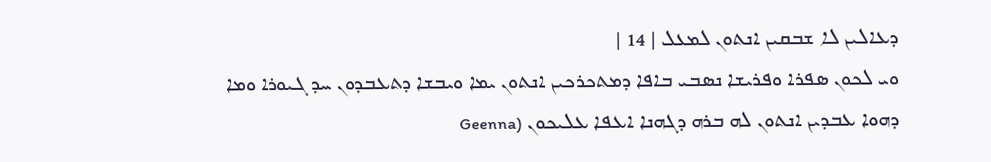ܕܥܐܠܝܢ ܠܐ ܫܒܩܝܢ ܐܢܬܘܢ ܠܡܥܠ | 14 |
ܘܝ ܠܟܘܢ ܤܦܪܐ ܘܦܪܝܫܐ ܢܤܒܝ ܒܐܦܐ ܕܡܬܟܪܟܝܢ ܐܢܬܘܢ ܝܡܐ ܘܝܒܫܐ ܕܬܥܒܕܘܢ ܚܕ ܓܝܘܪܐ ܘܡܐ ܕܗܘܐ ܥܒܕܝܢ ܐܢܬܘܢ ܠܗ ܒܪܗ ܕܓܗܢܐ ܐܥܦܐ ܥܠܝܟܘܢ (Geenna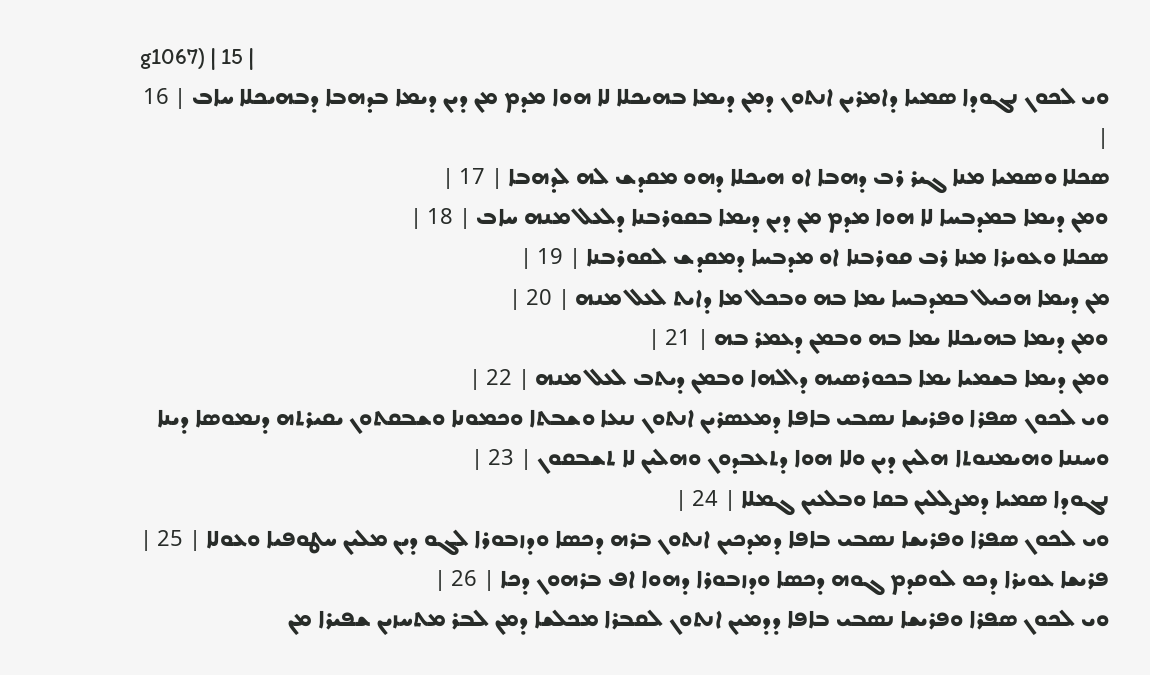g1067) | 15 |
ܘܝ ܠܟܘܢ ܢܓܘܕܐ ܤܡܝܐ ܕܐܡܪܝܢ ܐܢܬܘܢ ܕܡܢ ܕܝܡܐ ܒܗܝܟܠܐ ܠܐ ܗܘܐ ܡܕܡ ܡܢ ܕܝܢ ܕܝܡܐ ܒܕܗܒܐ ܕܒܗܝܟܠܐ ܚܐܒ | 16 |
ܤܟܠܐ ܘܤܡܝܐ ܡܢܐ ܓܝܪ ܪܒ ܕܗܒܐ ܐܘ ܗܝܟܠܐ ܕܗܘ ܡܩܕܫ ܠܗ ܠܕܗܒܐ | 17 |
ܘܡܢ ܕܝܡܐ ܒܡܕܒܚܐ ܠܐ ܗܘܐ ܡܕܡ ܡܢ ܕܝܢ ܕܝܡܐ ܒܩܘܪܒܢܐ ܕܠܥܠ ܡܢܗ ܚܐܒ | 18 |
ܤܟܠܐ ܘܥܘܝܪܐ ܡܢܐ ܪܒ ܩܘܪܒܢܐ ܐܘ ܡܕܒܚܐ ܕܡܩܕܫ ܠܩܘܪܒܢܐ | 19 |
ܡܢ ܕܝܡܐ ܗܟܝܠ ܒܡܕܒܚܐ ܝܡܐ ܒܗ ܘܒܟܠ ܡܐ ܕܐܝܬ ܠܥܠ ܡܢܗ | 20 |
ܘܡܢ ܕܝܡܐ ܒܗܝܟܠܐ ܝܡܐ ܒܗ ܘܒܡܢ ܕܥܡܪ ܒܗ | 21 |
ܘܡܢ ܕܝܡܐ ܒܫܡܝܐ ܝܡܐ ܒܟܘܪܤܝܗ ܕܐܠܗܐ ܘܒܡܢ ܕܝܬܒ ܠܥܠ ܡܢܗ | 22 |
ܘܝ ܠܟܘܢ ܤܦܪܐ ܘܦܪܝܫܐ ܢܤܒܝ ܒܐܦܐ ܕܡܥܤܪܝܢ ܐܢܬܘܢ ܢܢܥܐ ܘܫܒܬܐ ܘܟܡܘܢܐ ܘܫܒܩܬܘܢ ܝܩܝܪܬܗ ܕܢܡܘܤܐ ܕܝܢܐ ܘܚܢܢܐ ܘܗܝܡܢܘܬܐ ܗܠܝܢ ܕܝܢ ܘܠܐ ܗܘܐ ܕܬܥܒܕܘܢ ܘܗܠܝܢ ܠܐ ܬܫܒܩܘܢ | 23 |
ܢܓܘܕܐ ܤܡܝܐ ܕܡܨܠܠܝܢ ܒܩܐ ܘܒܠܥܝܢ ܓܡܠܐ | 24 |
ܘܝ ܠܟܘܢ ܤܦܪܐ ܘܦܪܝܫܐ ܢܤܒܝ ܒܐܦܐ ܕܡܕܟܝܢ ܐܢܬܘܢ ܒܪܗ ܕܟܤܐ ܘܕܙܒܘܪܐ ܠܓܘ ܕܝܢ ܡܠܝܢ ܚܛܘܦܝܐ ܘܥܘܠܐ | 25 |
ܦܪܝܫܐ ܥܘܝܪܐ ܕܟܘ ܠܘܩܕܡ ܓܘܗ ܕܟܤܐ ܘܕܙܒܘܪܐ ܕܗܘܐ ܐܦ ܒܪܗܘܢ ܕܟܐ | 26 |
ܘܝ ܠܟܘܢ ܤܦܪܐ ܘܦܪܝܫܐ ܢܤܒܝ ܒܐܦܐ ܕܕܡܝܢ ܐܢܬܘܢ ܠܩܒܪܐ ܡܟܠܫܐ ܕܡܢ ܠܒܪ ܡܬܚܙܝܢ ܫܦܝܪܐ ܡܢ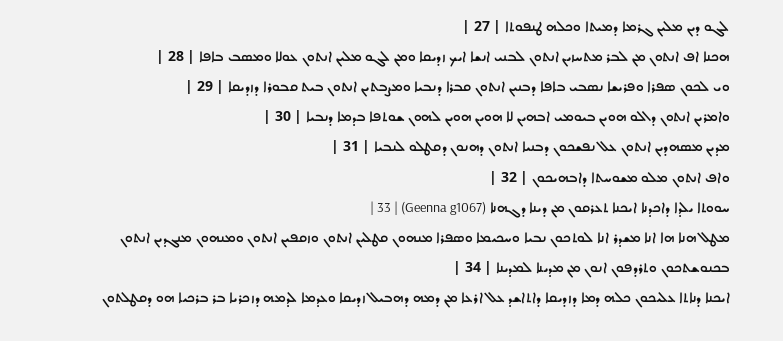ܠܓܘ ܕܝܢ ܡܠܝܢ ܓܪܡܐ ܕܡܝܬܐ ܘܟܠܗ ܛܢܦܘܬܐ | 27 |
ܗܟܢܐ ܐܦ ܐܢܬܘܢ ܡܢ ܠܒܪ ܡܬܚܙܝܢ ܐܢܬܘܢ ܠܒܢܝ ܐܢܫܐ ܐܝܟ ܙܕܝܩܐ ܘܡܢ ܠܓܘ ܡܠܝܢ ܐܢܬܘܢ ܥܘܠܐ ܘܡܤܒ ܒܐܦܐ | 28 |
ܘܝ ܠܟܘܢ ܤܦܪܐ ܘܦܪܝܫܐ ܢܤܒܝ ܒܐܦܐ ܕܒܢܝܢ ܐܢܬܘܢ ܩܒܪܐ ܕܢܒܝܐ ܘܡܨܒܬܝܢ ܐܢܬܘܢ ܒܝܬ ܩܒܘܪܐ ܕܙܕܝܩܐ | 29 |
ܘܐܡܪܝܢ ܐܢܬܘܢ ܕܐܠܘ ܗܘܝܢ ܒܝܘܡܝ ܐܒܗܝܢ ܠܐ ܗܘܝܢ ܗܘܝܢ ܠܗܘܢ ܫܘܬܦܐ ܒܕܡܐ ܕܢܒܝܐ | 30 |
ܡܕܝܢ ܡܤܗܕܝܢ ܐܢܬܘܢ ܥܠ ܢܦܫܟܘܢ ܕܒܢܝܐ ܐܢܬܘܢ ܕܗܢܘܢ ܕܩܛܠܘ ܠܢܒܝܐ | 31 |
ܘܐܦ ܐܢܬܘܢ ܡܠܘ ܡܫܘܚܬܐ ܕܐܒܗܝܟܘܢ | 32 |
ܚܘܘܬܐ ܝܠܕܐ ܕܐܟܕܢܐ ܐܝܟܢܐ ܬܥܪܩܘܢ ܡܢ ܕܝܢܐ ܕܓܗܢܐ (Geenna g1067) | 33 |
ܡܛܠ ܗܢܐ ܗܐ ܐܢܐ ܡܫܕܪ ܐܢܐ ܠܘܬܟܘܢ ܢܒܝܐ ܘܚܟܝܡܐ ܘܤܦܪܐ ܡܢܗܘܢ ܩܛܠܝܢ ܐܢܬܘܢ ܘܙܩܦܝܢ ܐܢܬܘܢ ܘܡܢܗܘܢ ܡܢܓܕܝܢ ܐܢܬܘܢ ܒܟܢܘܫܬܟܘܢ ܘܬܪܕܦܘܢ ܐܢܘܢ ܡܢ ܡܕܝܢܐ ܠܡܕܝܢܐ | 34 |
ܐܝܟܢܐ ܕܢܐܬܐ ܥܠܝܟܘܢ ܟܠܗ ܕܡܐ ܕܙܕܝܩܐ ܕܐܬܐܫܕ ܥܠ ܐܪܥܐ ܡܢ ܕܡܗ ܕܗܒܝܠ ܙܕܝܩܐ ܘܥܕܡܐ ܠܕܡܗ ܕܙܟܪܝܐ ܒܪ ܒܪܟܝܐ ܗܘ ܕܩܛܠܬܘܢ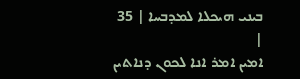ܒܝܢܝ ܗܝܟܠܐ ܠܡܕܒܚܐ | 35 |
ܐܡܝܢ ܐܡܪ ܐܢܐ ܠܟܘܢ ܕܢܐܬܝܢ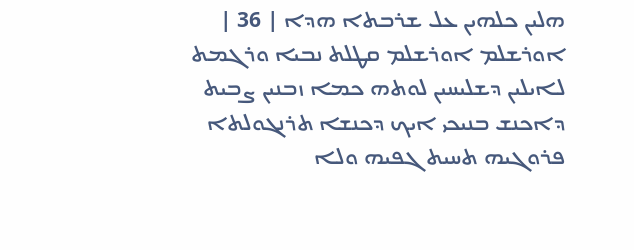ܗܠܝܢ ܟܠܗܝܢ ܥܠ ܫܪܒܬܐ ܗܕܐ | 36 |
ܐܘܪܫܠܡ ܐܘܪܫܠܡ ܩܛܠܬ ܢܒܝܐ ܘܪܓܡܬ ܠܐܝܠܝܢ ܕܫܠܝܚܝܢ ܠܘܬܗ ܟܡܐ ܙܒܢܝܢ ܨܒܝܬ ܕܐܟܢܫ ܒܢܝܟܝ ܐܝܟ ܕܟܢܫܐ ܬܪܢܓܘܠܬܐ ܦܪܘܓܝܗ ܬܚܝܬ ܓܦܝܗ ܘܠܐ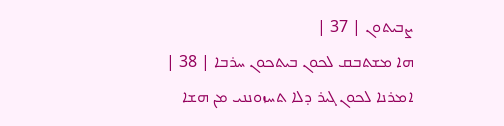ܨܒܝܬܘܢ | 37 |
ܗܐ ܡܫܬܒܩ ܠܟܘܢ ܒܝܬܟܘܢ ܚܪܒܐ | 38 |
ܐܡܪܢܐ ܠܟܘܢ ܓܝܪ ܕܠܐ ܬܚܙܘܢܢܝ ܡܢ ܗܫܐ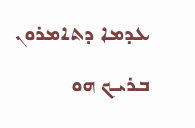ܥܕܡܐ ܕܬܐܡܪܘܢ ܒܪܝܟ ܗܘ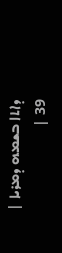ܕܐܬܐ ܒܫܡܗ ܕܡܪܝܐ | 39 |